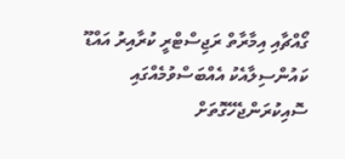ގޯއްޗާއި އިމާރާތް ރަޖިސްޓްރީ ކުރާއިރު އައްޑޫ ކައުންސިލާއެކު އެއްބަސްވުމެއްގައި ސޮއިކުރަންޖެހޭގޮތަށް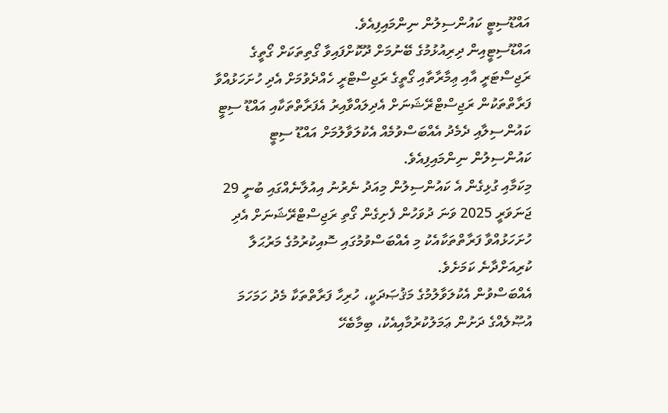އައްޑޫސިޓީ ކައުންސިލުން ނިންމައިފިއެވެ.
އައްޑޫސިޓީއިން ދިރިއުޅުމުގެ ބޭނުމަށް ދޫކޮށްފައިވާ ގޯތިތަކަށް ގޯތީގެ ރަޖިސްޓަރީ އާއި ޢިމާރާތާއި ގޯތީގެ ރަޖިސްޓްރީ ހެއްދެވުމަށް އެދި ހުށަހަޅުއްވާ ފަރާތްތަކުން ރަޖިސްޓްރޭޝަނަށް އެދިލައްވާއިރު އެފަރާތްތަކާއި އައްޑޫ ސިޓީ ކައުންސިލާއި ދެމެދު އެއްބަސްވުމެއް އެކުލަވާލުމަށް އައްޑޫ ސިޓީ ކައުންސިލުން ނިންމައިފިއެވެ.
މިކަމާއި ގުޅިގެން އެ ކައުންސިލުން މިއަދު ނެރުނު އިއުލާނެއްގައި ބުނީ 29 ޖަނަވަރީ 2025 ވަނަ ދުވަހުން ފެށިގެން ގޯތި ރަޖިސްޓްރޭޝަނަށް އެދި ހުށަހަޅުއްވާ ފަރާތްތަކާއެކު މި އެއްބަސްވުމުގައި ސޮއިކުރުމުގެ މަރުޙަލާ ކުރިއަށްދާނެ ކަމަށެވެ.
އެއްބަސްވުން އެކުލަވާލުމުގެ މަޤުޞަދަކީ، ހުރިހާ ފަރާތްތަކާ މެދު ހަމަހަމަ އުޞޫލެއްގެ ދަށުން ޢަމަލުކުރުމާއިއެކު، ބިމާބެހޭ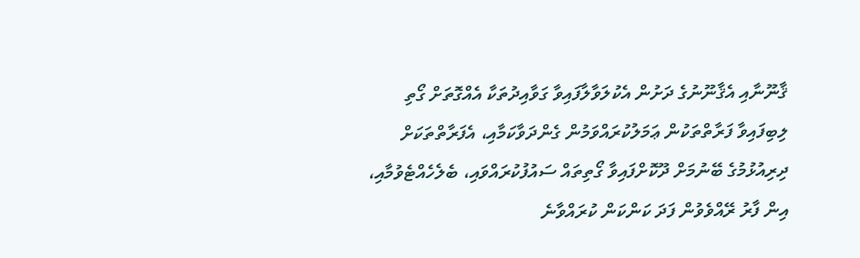ޤާނޫނާއި އެޤާނޫނުގެ ދަށުން އެކުލަވާލާފައިވާ ގަވާއިދުތަކާ އެއްގޮތަށް ގޯތި ލިބިފައިވާ ފަރާތްތަކުން ޢަމަލުކުރައްވަމުން ގެންދަވާކަމާއި، އެފަރާތްތަކަށް ދިރިއުޅުމުގެ ބޭނުމަށް ދޫކޮށްފައިވާ ގޯތިތައް ސައުފުކުރައްވައި، ބެލެހެއްޓެވުމާއި، އިން ފާރު ރޭއްވެވުން ފަދަ ކަންކަން ކުރައްވާނެ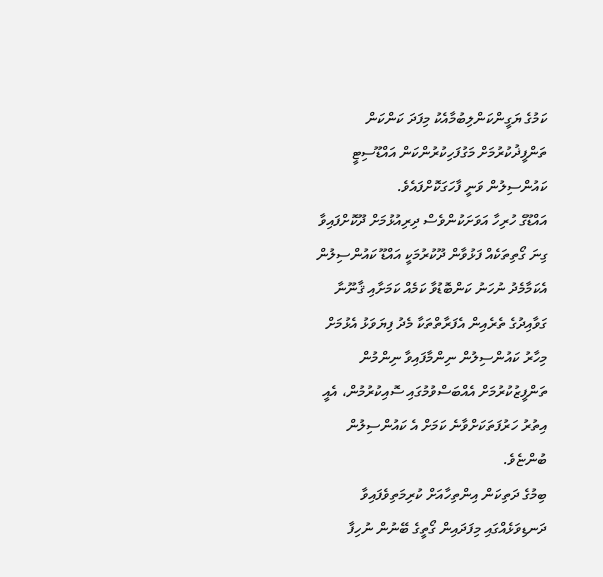ކަމުގެ ޔަގީންކަންލިބުމާއެކު މިފަދަ ކަންކަން ތަންފީޛުކުރުމަށް މަގުފަހިކުރުންކަން އައްޑޫސިޓީ ކައުންސިލުން ވަނީ ފާހަގަކޮށްފައެވެ.
އައްޑޫގެ ހުރިހާ އަވަށަކުންވެސް ދިރިއުޅުމަށް ދޫކޮށްފައިވާ ގިނަ ގޯތިތަކެއް ފަޅުވާން ދޫކުރުމަކީ އައްޑޫ ކައުންސިލުން އެކަމާމެދު ނުހަނު ކަންބޮޑުވާ ކަމެއް ކަމަށާއި ޤާނޫނާ ގަވާއިދުގެ ތެރެއިން އެފަރާތްތަކާ މެދު ފިޔަވަޅު އެޅުމަށް މިހާރު ކައުންސިލުން ނިންމާފައިވާ ނިންމުން ތަންފީޒުކުރުމަށް އެއްބަސްވުމުގައި ސޮއިކުރުމުން، އެއީ އިތުރު ހަރުފަތަކަށްވާނެ ކަމަށް އެ ކައުންސިލުން ބުންޏެވެ.
ބިމުގެ ދަތިކަން އިންތިހާއަށް ކުރިމަތިވެފައިވާ ދަނޑިވަޅެއްގައި މިފަދައިން ގޯތީގެ ބޭނުން ނުހިފާ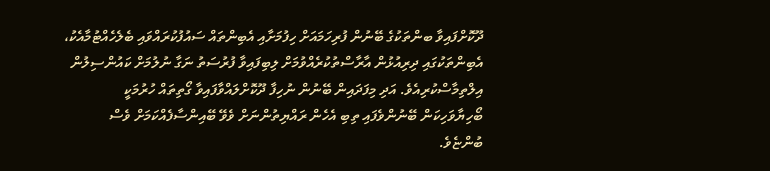ދޫކޮށްފައިވާ ބންތަކުގެ ބޭނުން ފުރިހަމައަށް ހިފުމަށާއި އެބިންތައް ސައުފުކުރައްވައި ބެލެހެއްޓުމާއެކު، އެބިންތަކުގައި ދިރިއުޅުން އާރާސްތުކުރެއްވުމަށް ލިބިފައިވާ ފުރުސަތު ނަގާ ނުލުމަށް ކައުންސިލުން އިލްތިމާސްކުރިއެވެ. އަދި މިފަދައިން ބޭނުން ނުހިފާ ދޫކޮށްލައްވާފައިވާ ގޯތިތައް ހުރުމަކީ ބޯހިޔާވަހިކަން ބޭނުންވެފައި ތިބި އެހެން ރައްޔިތުންނަށް ވެވޭ ބޭއިންސާފެއްކަމަށް ވެސް ބުންޏެވެ.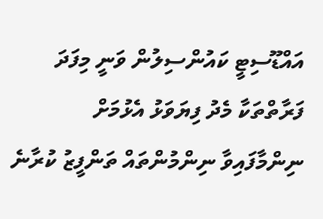އައްޑޫސިޓީ ކައުންސިލުން ވަނީ މިފަދަ ފަރާތްތަކާ މެދު ފިޔަވަޅު އެޅުމަށް ނިންމާފައިވާ ނިންމުންތައް ތަންފީޒު ކުރާނެ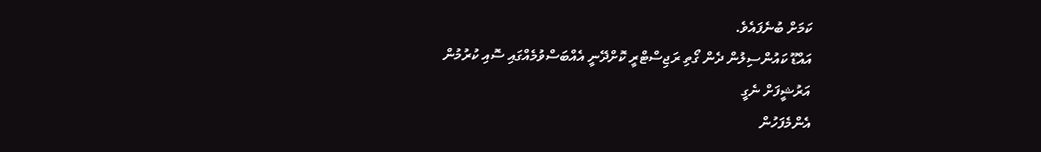ކަމަށް ބުނެފައެވެ.
އައްޑޫ ކައުންސިލުން ދެން ގޯތި ރަޖިސްޓްރީ ކޮށްދޭނީ އެއްބަސްވުމެއްގައި ސޮއި ކުރުމުން
އަރުޝީފަށް ނެގީ
އެންމެފަހުން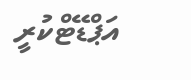އަޕްޑޭޓްކުރީ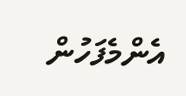އެންމެފަހުން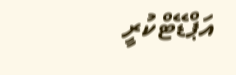އަޕްޑޭޓްކުރީ